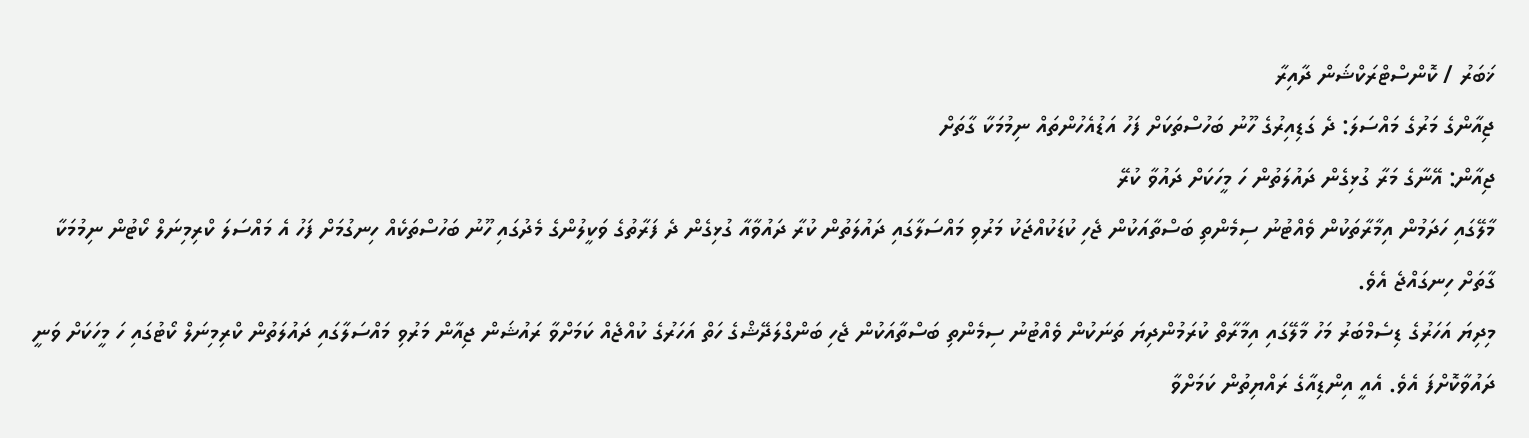ޚަބަރު / ކޮންސްޓްރަކްޝަން ދާއިރާ
ޖިއާންގެ މަރުގެ މައްސަލަ: ދެ ގަޑިއިރުގެ ހޫނު ބަހުސްތަކަށް ފަހު އަޑުއެހުންތައް ނިމުމަކާ ގާތަށް
ޖިއާން: އޭނާގެ މަރާ ގުޅިގެން ދައުލަތުން ހަ މީހަކަށް ދައުވާ ކުރޭ
މާލޭގައި ހަދަމުން އިމާރާތަކުން ވެއްޓުނު ސިމެންތި ބަސްތާއަކުން ޖެހި ކުޑަކުއްޖަކު މަރުވި މައްސަލާގައި ދައުލަތުން ކުރާ ދައުވާއާ ގުޅިގެން ދެ ފަރާތުގެ ވަކީލުންގެ މެދުގައި ހޫނު ބަހުސްތަކެއް ހިނގުމަށް ފަހު އެ މައްސަލަ ކްރިމިނަލް ކޯޓުން ނިމުމަކާ ގާތަށް ހިނގައްޖެ އެވެ.
މިދިޔަ އަހަރުގެ ޑިސެމްބަރު މަހު މާލޭގައި އިމާރާތް ކުރަމުންދިޔަ ތަނަކުން ވެއްޓުނު ސިމެންތި ބަސްތާއަކުން ޖެހި ބަންގްލަދޭޝްގެ ހަތް އަހަރުގެ ކުއްޖެއް ކަމަށްވާ ރައުޝަން ޖިއާން މަރުވި މައްސަލާގައި ދައުލަތުން ކްރިމިނަލް ކޯޓުގައި ހަ މީހަކަށް ވަނީ ދައުވާކޮށްފަ އެވެ. އެއީ އިންޑިއާގެ ރައްޔިތުން ކަމަށްވާ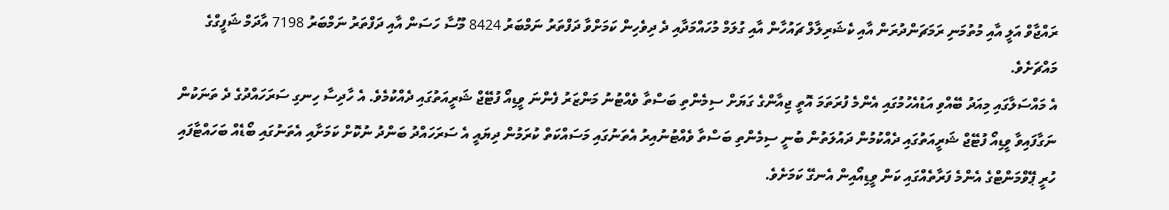ރައްޖާވް އަލީ އާއި މުތުމަނި ރަމަޗަންދުރަން އާއި ކެޝަރިލާލް ޗައުހާން އާއި ގުލަމް މުހައްމަދާއި ދެ ދިވެހިން ކަމަށްވާ ދަފްތަރު ނަމްބަރު 8424 މޫސާ ހަސަން އާއި ދަފްތަރު ނަމްބަރު 7198 އާދަމް ޝަފީގްގެ މައްޗަށެވެ.
އެ މައްސަލާގައި މިއަދު ބޭއްވި އަޑުއެހުމުގައި އެންމެ ފުރަތަމަ އޮތީ ޖިއާންގެ ގަޔަށް ސިމެންތި ބަސްތާ ވެއްޓުނު މަންޒަރު ފެންނަ ވީޑިއޯ ފުޓޭޖް ޝަރީއަތުގައި ދެއްކުމެވެ. އެ ހާދިސާ ހިނގި ސަރަހައްދުގެ ދެ ތަނަކުން ނަގާފައިވާ ވީޑިއޯ ފުޓޭޖް ޝަރީއަތުގައި ދެއްކުމުން ދައުލަތުން ބުނީ ސިމެންތި ބަސްތާ ވެއްޓުނުއިރު އެތަނުގައި މަސައްކަތް ކުރަމުން ދިޔައީ އެ ސަރަހައްދު ބަންދު ނުކޮށް ކަމަށާއި އެތަނުގައި ބޯޑެއް ބަހައްޓާފައި ހުރީ ޕޭވްމަންޓްގެ އެންމެ ފަރާތެއްގައި ކަން ވީޑިއޯއިން އެނގޭ ކަމަށެވެ.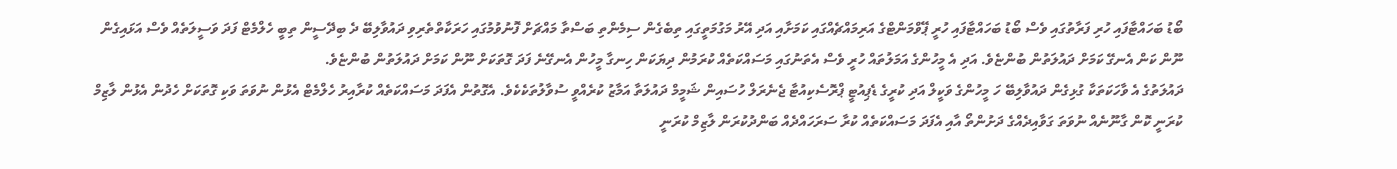ބޯޑު ބަހައްޓާފައި ހުރި ފަރާތުގައި ވެސް ބޯޑު ބަހައްޓާފައި ހުރީ ޕޭވްމަންޓްގެ އަރިމައްޗެއްގައި ކަމަށާއި އަދި އޭރު މަގުމަތީގައި ތިބެގެން ސިމެންތި ބަސްތާ މައްޗަށް ފޮނުވުމުގައި ހަރަކާތްތެރިވި ދައުވާލިބޭ ދެ ބިދޭސީން ތިބީ ހެލްމެޓް ފަދަ ވަސީލަތެއް ވެސް އަޅައިގެން ނޫން ކަން އެނގޭ ކަމަށް ދައުލަތުން ބުންޏެވެ. އަދި އެ މީހުންގެ އަމަލުތައް ހުރީ ވެސް އެތަނުގައި މަސައްކަތެއް ކުރަމުން ދިޔަކަން ހިނގާ މީހުން އެނގޭނެ ފަދަ ގޮތަކަށް ނޫން ކަމަށް ދައުލަތުން ބުންޏެވެ.
ދައުލަތުގެ އެ ވާހަކަތަކާ ގުޅިގެން ދައުވާލިބޭ ހަ މީހުންގެ ވަކީލް އަދި ކުރީގެ ޑެޕިއުޓީ ޕްރޮސެކިއުޓާ ޖެނެރަލް ހުސައިން ޝަމީމް ދައުލަތާ އަމާޒު ކުރެއްވީ ސުވާލުތަކެކެވެ. އެގޮތުން އެފަދަ މަސައްކަތެއް ކުރާއިރު ހެލްމެޓް އެޅުން ނުވަތަ ވަކި ގޮތަކަށް ހެދުން އެޅުން ލާޒިމް ކުރަނީ ކޮން ގާނޫނެއް ނުވަތަ ގަވާއިދެއްގެ ދަށުންތޯ އާއި އެފަދަ މަސައްކަތެއް ކުރާ ސަރަހައްދެއް ބަންދުކުރަން ލާޒިމް ކުރަނީ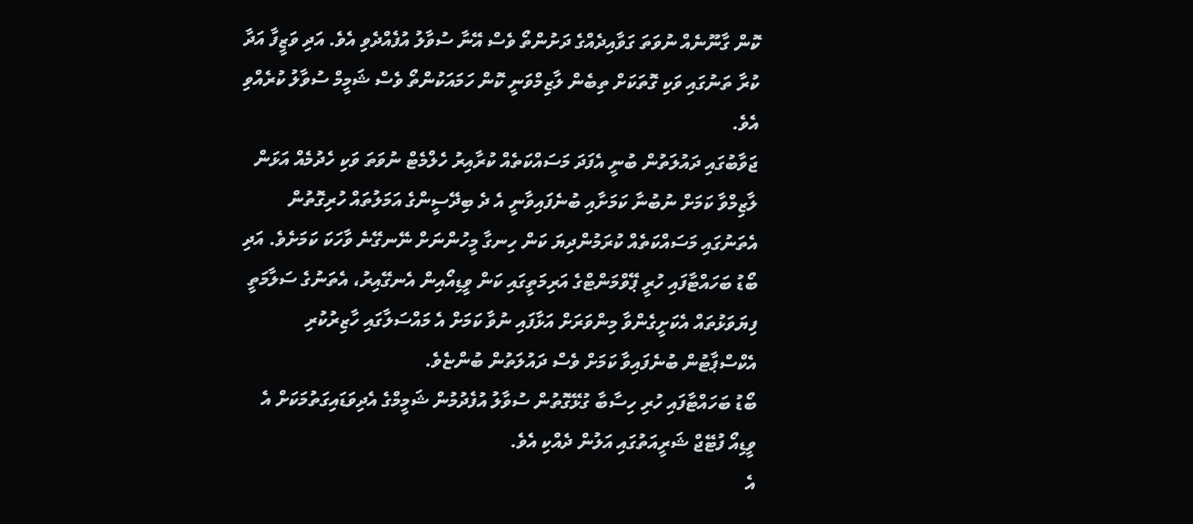ކޮން ގާނޫނެއް ނުވަތަ ގަވާއިދެއްގެ ދަށުންތޯ ވެސް އޭނާ ސުވާލު އުފެއްދެވި އެވެ. އަދި ވަޒީފާ އަދާ ކުރާ ތަނުގައި ވަކި ގޮތަކަށް ތިބެން ލާޒިމްވަނީ ކޮން ހަމައަކުންތޯ ވެސް ޝަމީމް ސުވާލު ކުރެއްވި އެވެ.
ޖަވާބުގައި ދައުލަތުން ބުނީ އެފަދަ މަސައްކަތެއް ކުރާއިރު ހެލްމެޓް ނުވަތަ ވަކި ހެދުމެއް އަޅަން ލާޒިމްވާ ކަމަށް ނުބުނާ ކަމަށާއި ބުނެފައިވާނީ އެ ދެ ބިދޭސީންގެ އަމަލުތައް ހުރިގޮތުން އެތަނުގައި މަސައްކަތެއް ކުރަމުންދިޔަ ކަން ހިނގާ މީހުންނަށް ނޭނގޭނެ ވާހަކަ ކަމަށެވެ. އަދި ބޯޑު ބަހައްޓާފައި ހުރީ ޕޭވްމަންޓްގެ އަރިމަތީގައި ކަން ވީޑިއޯއިން އެނގޭއިރު، އެތަނުގެ ސަލާމަތީ ފިޔަވަޅުތައް އެކަށީގެންވާ މިންވަރަށް އަޅާފައި ނުވާ ކަމަށް އެ މައްސަލާގައި ހާޒިރުކުރި އެކްސްޕާޓުން ބުނެފައިވާ ކަމަށް ވެސް ދައުލަތުން ބުންޏެވެ.
ބޯޑު ބަހައްޓާފައި ހުރި ހިސާބާ ގުޅޭގޮތުން ސުވާލު އުފެދުމުން ޝަމީމްގެ އެދިވަޑައިގަތުމަކަށް އެ ވީޑިއޯ ފުޓޭޖް ޝަރީއަތުގައި އަލުން ދެއްކި އެވެ.
އެ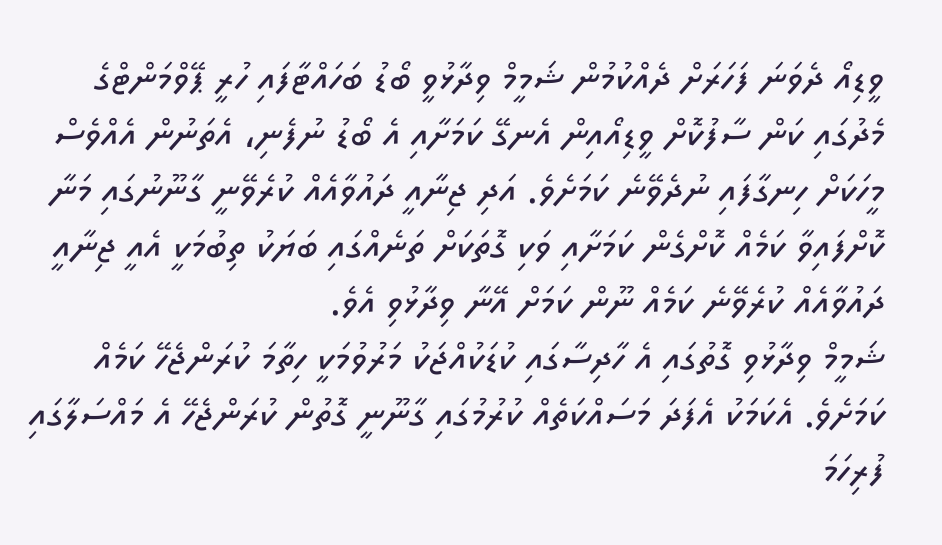ވީޑިއޯ ދެވަނަ ފަހަރަށް ދެއްކުމުން ޝަމީމް ވިދާޅުވީ ބޯޑު ބަހައްޓާފައި ހުރީ ޕޭވްމަންޓްގެ މެދުގައި ކަން ސާފުކޮށް ވީޑިއޯއިން އެނގޭ ކަމަށާއި އެ ބޯޑު ނުފެނި، އެތަނުން އެއްވެސް މީހަކަށް ހިނގާފައި ނުދެވޭނެ ކަމަށެވެ. އަދި ޖިނާއީ ދައުވާއެއް ކުރެވޭނީ ގާނޫނުގައި މަނާ ކޮށްފައިވާ ކަމެއް ކޮށްގެން ކަމަށާއި ވަކި ގޮތަކަށް ތަނެއްގައި ބަޔަކު ތިބުމަކީ އެއީ ޖިނާއީ ދައުވާއެއް ކުރެވޭނެ ކަމެއް ނޫން ކަމަށް އޭނާ ވިދާޅުވި އެވެ.
ޝަމީމް ވިދާޅުވި ގޮތުގައި އެ ހާދިސާގައި ކުޑަކުއްޖަކު މަރުވުމަކީ ހިތާމަ ކުރަންޖެހޭ ކަމެއް ކަމަށެވެ. އެކަމަކު އެފަދަ މަސައްކަތެއް ކުރުމުގައި ގާނޫނީ ގޮތުން ކުރަންޖެހޭ އެ މައްސަލާގައި ފުރިހަމަ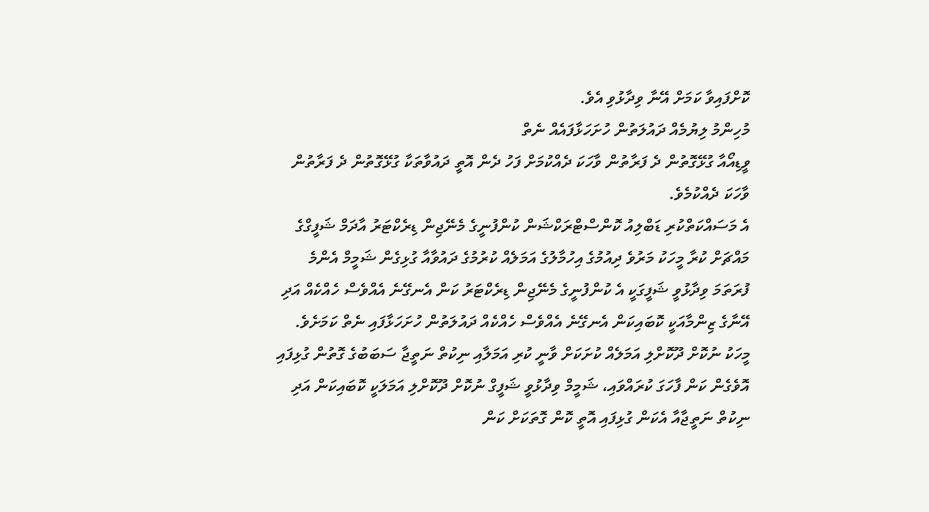ކޮށްފައިވާ ކަމަށް އޭނާ ވިދާޅުވި އެވެ.
މުހިންމު ލިޔުމެއް ދައުލަތުން ހުށަހަޅާފައެއް ނެތް
ވީޑިއޯއާ ގުޅޭގޮތުން ދެ ފަރާތުން ވާހަކަ ދެއްކުމަށް ފަހު ދެން އޮތީ ދައުވާތަކާ ގުޅޭގޮތުން ދެ ފަރާތުން ވާހަކަ ދެއްކުމެވެ.
އެ މަސައްކަތްކުރި ޑަބްލިއު ކޮންސްޓްރަކްޝަން ކުންފުނީގެ މެނޭޖިން ޑިރެކްޓަރު އާދަމް ޝަފީގްގެ މައްޗަށް ކުރާ މީހަކު މަރުވެ ދިއުމުގެ އިހުމާލުގެ އަމަލެއް ކުރުމުގެ ދައުވާއާ ގުޅިގެން ޝަމީމް އެންމެ ފުރަތަމަ ވިދާޅުވީ ޝަފީގަކީ އެ ކުންފުނީގެ މެނޭޖިން ޑިރެކްޓަރު ކަން އެނގޭނެ އެއްވެސް ހެއްކެއް އަދި އޭނާގެ ޒިންމާއަކީ ކޮބައިކަން އެނގޭނެ އެއްވެސް ހެއްކެއް ދައުލަތުން ހުށަހަޅާފައި ނެތް ކަމަށެވެ.
މީހަކު ނުކޮށް ދޫކޮށްލި އަމަލެއް ކުށަކަށް ވާނީ ކުރި އަމަލާއި ނިކުތް ނަތީޖާ ސަބަބުގެ ގޮތުން ގުޅިފައި އޮވެގެން ކަން ފާހަގަ ކުރައްވައި، ޝަމީމް ވިދާޅުވީ ޝަފީގް ނުކޮށް ދޫކޮށްލި އަމަލަކީ ކޮބައިކަން އަދި ނިކުތް ނަތީޖާއާ އެކަން ގުޅިފައި އޮތީ ކޮން ގޮތަކަށް ކަން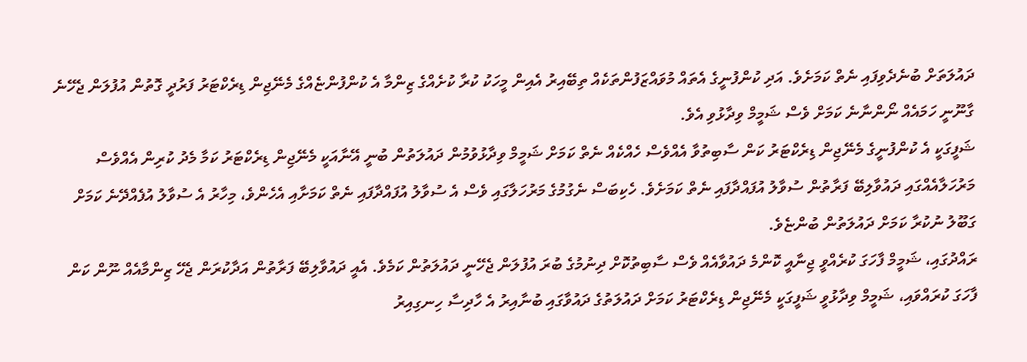ދައުލަތަށް ބުނެދެވިފައި ނެތް ކަމަށެވެ. އަދި ކުންފުނީގެ އެތައް މުވައްޒަފުންތަކެއް ތިބޭއިރު އެއިން މީހަކު ކުރާ ކުށެއްގެ ޒިންމާ އެ ކުންފުންޏެއްގެ މެނޭޖިން ޑިރެކްޓަރު ފަރުދީ ގޮތުން އުފުލަން ޖެހޭނެ ގާނޫނީ ހަމައެއް ނޯންނާނެ ކަމަށް ވެސް ޝަމީމް ވިދާޅުވި އެވެ.
ޝަފީގަކީ އެ ކުންފުނީގެ މެނޭޖިން ޑިރެކްޓަރު ކަން ސާބިތުވާ އެއްވެސް ހެއްކެއް ނެތް ކަމަށް ޝަމީމް ވިދާޅުވުމުން ދައުލަތުން ބުނީ އޭނާއަކީ މެނޭޖިން ޑިރެކްޓަރު ކަމާ މެދު ކުރިން އެއްވެސް މަރުހަލާއެއްގައި ދައުވާލިބޭ ފަރާތުން ސުވާލު އުފައްދާފައި ނެތް ކަމަށެވެ. ހެކިބަސް ނެގުމުގެ މަރުހަލާގައި ވެސް އެ ސުވާލު އުފައްދާފައި ނެތް ކަމަށާއި އެހެންވެ، މިހާރު އެ ސުވާލު އުފެއްދޭނެ ކަމަށް ގަބޫލު ނުކުރާ ކަމަށް ދައުލަތުން ބުންޏެވެ.
ރައްދުގައި، ޝަމީމް ފާހަގަ ކުރެއްވީ ޖިނާއީ ކޮންމެ ދައުވާއެއް ވެސް ސާބިތުކޮށް ދިނުމުގެ ބުރަ އުފުލަން ޖެހޭނީ ދައުލަތުން ކަމެވެ. އެއީ ދައުވާލިބޭ ފަރާތުން އަދާކުރަން ޖެހޭ ޒިންމާއެއް ނޫން ކަން ފާހަގަ ކުރައްވައި، ޝަމީމް ވިދާޅުވީ ޝަފީގަކީ މެނޭޖިން ޑިރެކްޓަރު ކަމަށް ދައުލަތުގެ ދައުވާގައި ބުނާއިރު އެ ހާދިސާ ހިނގިއިރު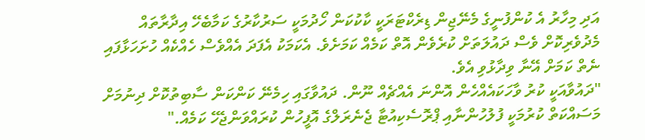އަދި މިހާރު އެ ކުންފުނީގެ މެނޭޖިން ޑިރެކްޓަރަކީ ކާކުކަން ހޯދުމަކީ ސަރުކާރުގެ ކަމާބެހޭ އިދާރާތައް މެދުވެރިކޮށް ވެސް ދައުލަތަށް ކުރެވެން އޮތް ކަމެއް ކަމަށެވެ. އެކަމަކު އެފަދަ އެއްވެސް ހެއްކެއް ހުށަހަޅާފައި ނެތް ކަމަށް އޭނާ ވިދާޅުވި އެވެ.
"ދައުވާއަކީ ކުރު ވާހަކައެއްހެން އޮންނަ އެއްޗެއް ނޫން. ދައުވާގައި ހިމެނޭ ކަންކަން ސާބިތުކޮށް ދިނުމަށް މަސައްކަތް ކުރުމަކީ ފުލުހުންނާއި ޕްރޮސެކިއުޓާ ޖެނެރަލްގެ އޮފީހުން ކުރައްވަންޖެހޭ ކަމެއް."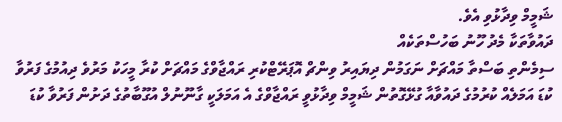ޝަމީމް ވިދާޅުވި އެވެ.
ދައުވާތަކާ މެދު ހޫނު ބަހުސްތަކެއް
ސިމެންތި ބަސްތާ މައްޗަށް ނަގަމުން ދިޔައިރު ވިންޗް އޮޕަރޭޓްކުރި ރައްޖާވްގެ މައްޗަށް ކުރާ މީހަކު މަރުވެ ދިއުމުގެ ފަރުވާ ކުޑަ އަމަލެއް ކުރުމުގެ ދައުވާއާ ގުޅޭގޮތުން ޝަމީމް ވިދާޅުވީ ރައްޖާވްގެ އެ އަމަލަކީ ގާނޫނުލް އުގޫބާތުގެ ދަށުން ފަރުވާ ކުޑަ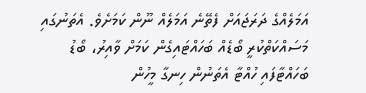އަމަލެއްގެ ދަރަޖައަށް ފެތޭނެ އަމަލެއް ނޫން ކަމަށެވެ. އެތަނުގައި މަސައްކަތްކުރީ ބޯޑެއް ބަހައްޓައިގެން ކަމަށް ވާއިރު، ބޯޑު ބަހައްޓާފައި ހުއްޓާ އެތަނުން ހިނގާ މީހުން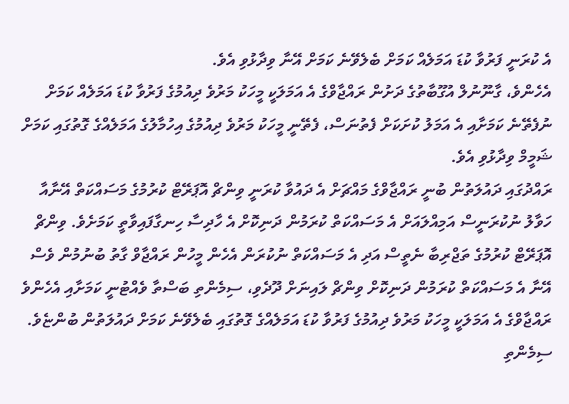އެ ކުރަނީ ފަރުވާ ކުޑަ އަމަލެއް ކަމަށް ބެލެވޭނެ ކަމަށް އޭނާ ވިދާޅުވި އެވެ.
އެހެންވެ، ގާނޫނުލް އުގޫބާތުގެ ދަށުން ރައްޖާވްގެ އެ އަމަލަކީ މީހަކު މަރުވެ ދިއުމުގެ ފަރުވާ ކުޑަ އަމަލެއް ކަމަށް ނުފެތޭނެ ކަމަށާއި އެ އަމަލު ކުށަކަށް ފެތުނަސް، ފެތޭނީ މީހަކު މަރުވެ ދިއުމުގެ އިހުމާލުގެ އަމަލެއްގެ ގޮތުގައި ކަމަށް ޝަމީމް ވިދާޅުވި އެވެ.
ރައްދުގައި ދައުލަތުން ބުނީ ރައްޖާވްގެ މައްޗަށް އެ ދައުވާ ކުރަނީ ވިންޗް އޮޕަރޭޓް ކުރުމުގެ މަސައްކަތް އޭނާއާ ހަވާލު ނުކުރަނީސް އަމިއްލައަށް އެ މަސައްކަތް ކުރަމުން ދަނިކޮށް އެ ހާދިސާ ހިނގާފައިވާތީ ކަމަށެވެ. ވިންޗް އޮޕަރޭޓް ކުރުމުގެ ތަޖްރިބާ ނެތީސް އަދި އެ މަސައްކަތް ނުކުރަން އެހެން މީހުން ރައްޖާވް ގާތު ބުނުމުން ވެސް އޭނާ އެ މަސައްކަތް ކުރަމުން ދަނިކޮށް ވިންޗް ލައިނަށް ދޫދެވި، ސިމެންތި ބަސްތާ ވެއްޓުނީ ކަމަށާއި އެހެންވެ ރައްޖާވްގެ އެ އަމަލަކީ މީހަކު މަރުވެ ދިއުމުގެ ފަރުވާ ކުޑަ އަމަލެއްގެ ގޮތުގައި ބެލެވޭނެ ކަމަށް ދައުލަތުން ބުންޏެވެ.
ސިމެންތި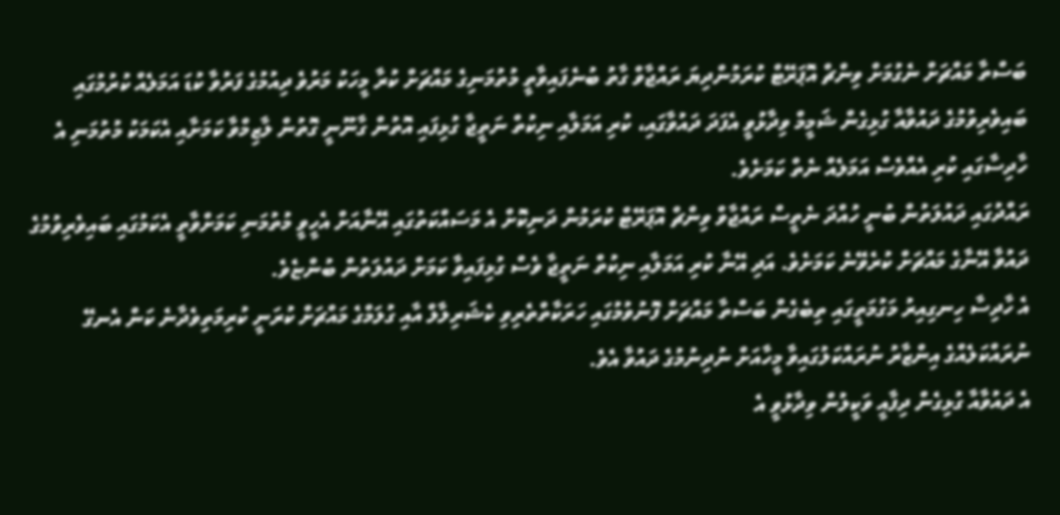ބަސްތާ މައްޗަށް ނެގުމަށް ވިންޗް އޮޕަރޭޓް ކުރަމުންދިޔަ ރައްޖާވް ގާތު ބުނެފައިވާތީ މުތުމަނިގެ މައްޗަށް ކުރާ މީހަކު މަރުވެ ދިއުމުގެ ފަރުވާ ކުޑަ އަމަލެއް ކުރުމުގައި ބައިވެރިވުމުގެ ދައުވާއާ ގުޅިގެން ޝަމީމް ވިދާޅުވީ އެފަދަ ދައުވާގައި، ކުރި އަމަލާއި ނިކުތް ނަތީޖާ ގުޅިފައި އޮތުން ގާނޫނީ ގޮތުން ލާޒިމްވާ ކަމަށާއި އެކަމަކު މުތުމަނި އެ ހާދިސާގައި ކުރި އެއްވެސް އަމަލެއް ނެތް ކަމަށެވެ.
ރައްދުގައި ދައުލަތުން ބުނީ ހުއްދަ ނެތީސް ރައްޖާވް ވިންޗް އޮޕަރޭޓް ކުރަމުން ދަނިކޮށް އެ މަސައްކަތުގައި އޭނާއަށް އެހީވީ މުތުމަނި ކަމަށްވާތީ އެކަމުގައި ބައިވެރިވުމުގެ ދައުވާ އޭނާގެ މައްޗަށް ކުރެވޭނެ ކަމަށެވެ. އަދި އޭނާ ކުރި އަމަލާއި ނިކުތް ނަތީޖާ ވެސް ގުޅިފައިވާ ކަމަށް ދައުލަތުން ބުންޏެވެ.
އެ ހާދިސާ ހިނގިއިރު މަގުމަތީގައި ތިބެގެން ބަސްތާ މައްޗަށް ފޮނުވުމުގައި ހަރަކާތްތެރިވި ކެޝަރިލާލް އާއި ގުލަމްގެ މައްޗަށް ކުރަނީ ކުރިމަތިވެދާނެ ކަން އެނގޭ ނުރައްކަލެއްގެ އިންޒާރު ނުރައްކަލުގައިވާ މީހާއަށް ނުދިނުމުގެ ދައުވާ އެވެ.
އެ ދައުވާއާ ގުޅިގެން ދިފާއީ ވަކީލުން ވިދާޅުވީ އެ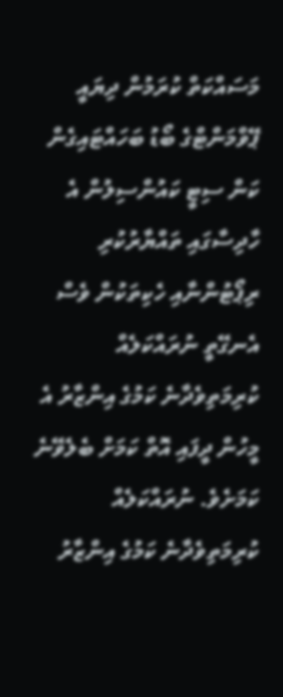މަސައްކަތް ކުރަމުން ދިޔައީ ޕޭވްމަންޓްގެ ބޯޑު ބަހައްޓައިގެން ކަން ސިޓީ ކައުންސިލުން އެ ހާދިސާގައި ތައްޔާރުކުރި ރިޕޯޓުންނާއި ހެކިތަކުން ވެސް އެނގޭތީ ނުރައްކަލެއް ކުރިމަތިވެދާނެ ކަމުގެ އިންޒާރު އެ މީހުން ދީފައި އޮތް ކަމަށް ބެލެވޭނެ ކަމަށެވެ. ނުރައްކަލެއް ކުރިމަތިވެދާނެ ކަމުގެ އިންޒާރު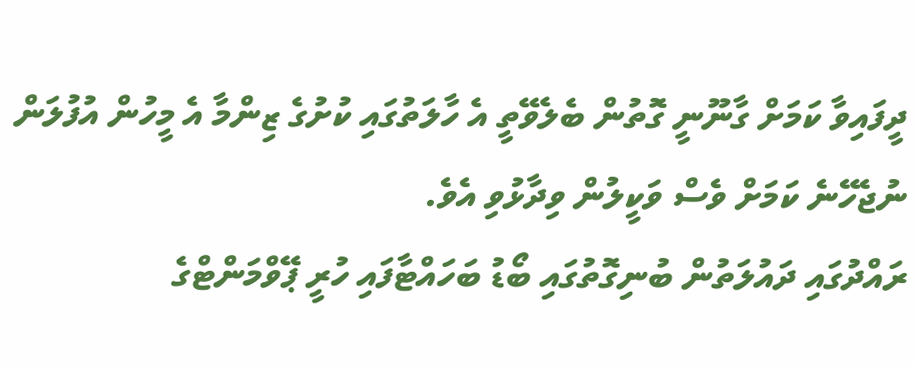ދީފައިވާ ކަމަށް ގާނޫނީ ގޮތުން ބެލެވޭތީ އެ ހާލަތުގައި ކުށުގެ ޒިންމާ އެ މީހުން އުފުލަން ނުޖެހޭނެ ކަމަށް ވެސް ވަކީލުން ވިދާޅުވި އެވެ.
ރައްދުގައި ދައުލަތުން ބުނިގޮތުގައި ބޯޑު ބަހައްޓާފައި ހުރީ ޕޭވްމަންޓްގެ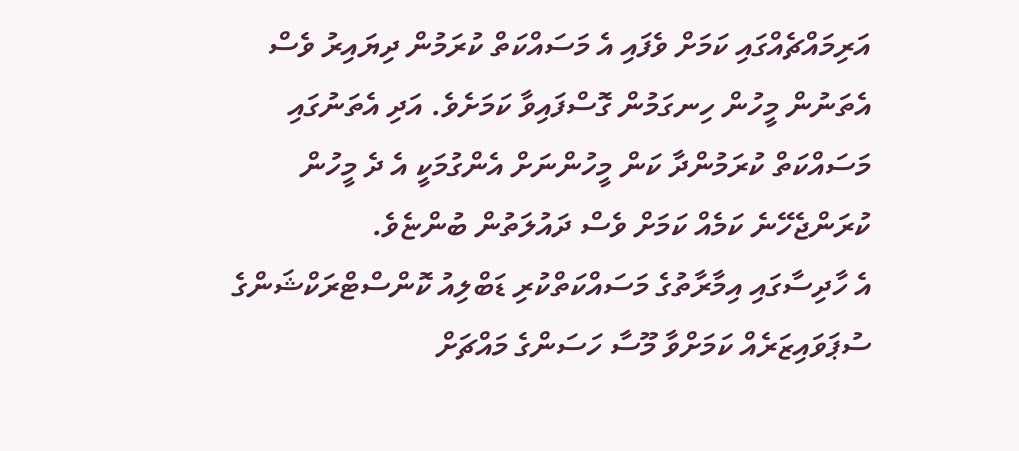އަރިމައްޗެއްގައި ކަމަށް ވެފައި އެ މަސައްކަތް ކުރަމުން ދިޔައިރު ވެސް އެތަނުން މީހުން ހިނގަމުން ގޮސްފައިވާ ކަމަށެވެ. އަދި އެތަނުގައި މަސައްކަތް ކުރަމުންދާ ކަން މީހުންނަށް އެންގުމަކީ އެ ދެ މީހުން ކުރަންޖެހޭނެ ކަމެއް ކަމަށް ވެސް ދައުލަތުން ބުންޏެވެ.
އެ ހާދިސާގައި އިމާރާތުގެ މަސައްކަތްކުރި ޑަބްލިއު ކޮންސްޓްރަކްޝަންގެ ސުޕަވައިޒަރެއް ކަމަށްވާ މޫސާ ހަސަންގެ މައްޗަށް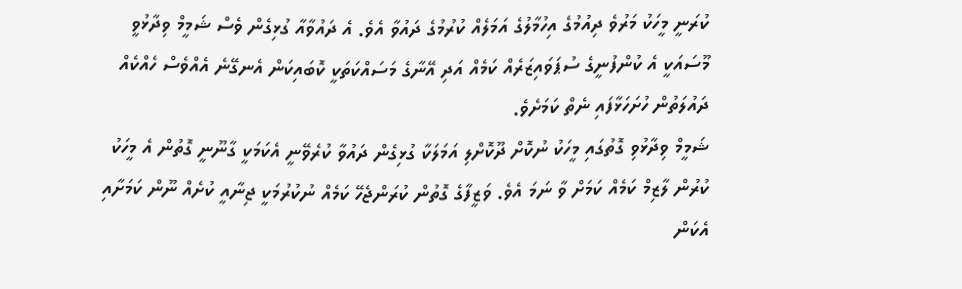ކުރަނީ މީހަކު މަރުވެ ދިއުމުގެ އިހުމާލުގެ އަމަލެއް ކުރުމުގެ ދައުވާ އެވެ. އެ ދައުވާއާ ގުޅިގެން ވެސް ޝަމީމް ވިދާޅުވީ މޫސައަކީ އެ ކުންފުނީގެ ސުޕަވައިޒަރެއް ކަމެއް އަދި އޭނާގެ މަސައްކަތަކީ ކޮބައިކަން އެނގޭނެ އެއްވެސް ހެއްކެއް ދައުލަތުން ހުށަހަޅާފައި ނެތް ކަމަށެވެ.
ޝަމީމް ވިދާޅުވި ގޮތުގައި މީހަކު ނުކޮށް ދޫކޮށްލި އަމަލަކާ ގުޅިގެން ދައުވާ ކުރެވޭނީ އެކަމަކީ ގާނޫނީ ގޮތުން އެ މީހަކު ކުރުން ލާޒިމް ކަމެއް ކަމަށް ވާ ނަމަ އެވެ. ވަޒީފާގެ ގޮތުން ކުރަންޖެހޭ ކަމެއް ނުކުރުމަކީ ޖިނާއީ ކުށެއް ނޫން ކަމަށާއި އެކަން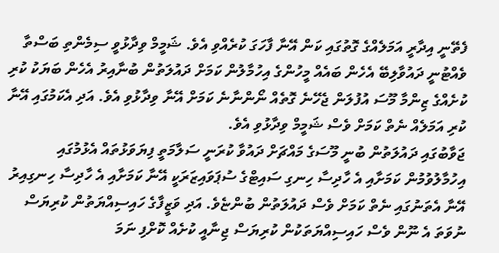ފެތޭނީ އިދާރީ އަމަލެއްގެ ގޮތުގައި ކަން އޭނާ ފާހަގަ ކުރެއްވި އެވެ. ޝަމީމް ވިދާޅުވީ ސިމެންތި ބަސްތާ ވެއްޓުނީ ދައުވާލިބޭ އެހެން ބައެއް މީހުންގެ އިހުމާލުން ކަމަށް ދައުލަތުން ބުނާއިރު އެހެން ބަޔަކު ކުރި ކުށެއްގެ ޒިންމާ މޫސަ އުފުލަން ޖެހޭނެ ގޮތެއް ނޯންނާނެ ކަމަށް އޭނާ ވިދާޅުވި އެވެ. އަދި އެކަމުގައި އޭނާ ކުރި އަމަލެއް ނެތް ކަމަށް ވެސް ޝަމީމް ވިދާޅުވި އެވެ.
ޖަވާބުގައި ދައުލަތުން ބުނީ މޫސަގެ މައްޗަށް ދައުވާ ކުރަނީ ސަލާމަތީ ފިޔަވަޅުތައް އެޅުމުގައި އިހުމާލުވުމުން ކަމަށާއި އެ ހާދިސާ ހިނގި ސައިޓްގެ ސުޕަވައިޒަރަކީ އޭނާ ކަމަށާއި އެ ހާދިސާ ހިނގިއިރު އޭނާ އެތަނުގައި ނެތް ކަމަށް ވެސް ދައުލަތުން ބުންޏެވެ. އަދި ވަޒީފާގެ ހައިސިއްޔަތުން ކުރިޔަސް ނުވަތަ އެ ނޫން ވެސް ހައިސިއްޔަތަކުން ކުރިޔަސް ޖިނާއީ ކުށެއް ކޮށްފި ނަމަ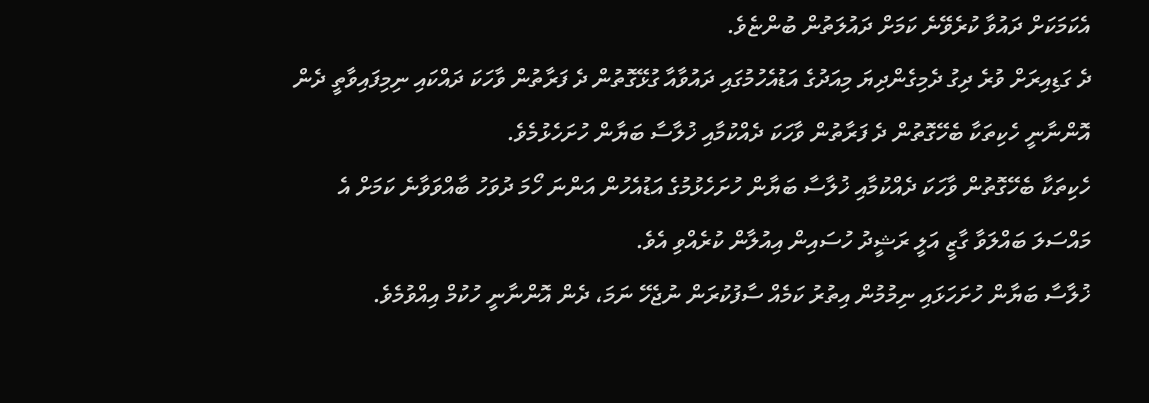އެކަމަކަށް ދައުވާ ކުރެވޭނެ ކަމަށް ދައުލަތުން ބުންޏެވެ.
ދެ ގަޑިއިރަށް ވުރެ ދިގު ދެމިގެންދިޔަ މިއަދުގެ އަޑުއެހުމުގައި ދައުވާއާ ގުޅޭގޮތުން ދެ ފަރާތުން ވާހަކަ ދައްކައި ނިމިފައިވާތީ ދެން އޮންނާނީ ހެކިތަކާ ބެހޭގޮތުން ދެ ފަރާތުން ވާހަކަ ދެއްކުމާއި ޚުލާސާ ބަޔާން ހުށަހެޅުމެވެ.
ހެކިތަކާ ބެހޭގޮތުން ވާހަކަ ދެއްކުމާއި ޚުލާސާ ބަޔާން ހުށަހެޅުމުގެ އަޑުއެހުން އަންނަ ހޯމަ ދުވަހު ބާއްވަވާނެ ކަމަށް އެ މައްސަލަ ބައްލަވާ ގާޒީ އަލީ ރަޝީދު ހުސައިން އިއުލާން ކުރެއްވި އެވެ.
ޚުލާސާ ބަޔާން ހުށަހަޅައި ނިމުމުން އިތުރު ކަމެއް ސާފުކުރަން ނުޖެހޭ ނަމަ، ދެން އޮންނާނީ ހުކުމް އިއްވުމެވެ.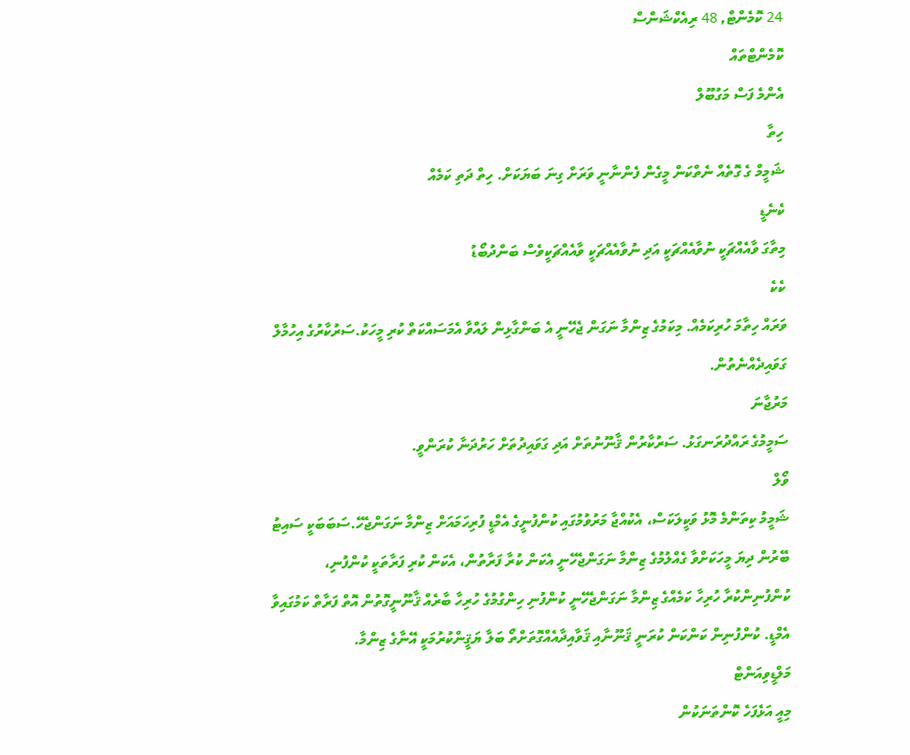24 ކޮމެންޓް, 48 ރިއެކްޝަންސް
ކޮމެންޓްތައް
އެންމެ ފަސް މަގުބޫލް
ހިތާ
ޝަމީމް ގެ ގޮތެއް ނެތްކަން މީގެން ފެންނާނީ ވަރަށް ގިނަ ބަޔަކަށް. ހިތް ދަތި ކަމެއް
ކެނެޑީ
މިތާގަ ވާއެއްޗަކީ ނުވާއެއްޗަކީ އަދި ނުވާއެއްޗަކީ ވާއެއްޗަކީވެސް ބަންދުބޯޑު
ކެކެ
ވަރައް ހިތާމަ ހުރިކަމެއް. މިކަމުގެ ޒިންމާ ނަގަން ޖެހޭނީ އެ ބަންގާޅިން ލައްވާ އެމަސައްކަތް ކުރި މީހަކު.ސަރުކާރުގެ އިހުމާލް ގަވައިދެއްނެތުން.
މަރުޖާނަ
ސަމީމުގެ ރައްދުރަނގަޅު. ސަރުކާރުން ޤާނޫނުތަށް އަދި ގަވައިދުތަށް ހަރުދަނާ ކުރަންވީ.
ވޯލް
ޝަމީމު ކިތަންމެ މޮޅު ވަކީލަކަސް، އެކުއްޖާ މަރުވުމުގައި ކުންފުނީގެ އެމްޑީ ފުރިހަމައަށް ޒިންމާ ނަގަންޖެހޭ.ސަބަބަކީ ސައިޓު ބޭރުން ދިޔަ މީހަކަށްވާ ގެއްލުމުގެ ޒިންމާ ނަގަންޖެހޭނީ އެކަން ކުރާ ފަރާތުން، އެކަން ކުރި ފަރާތަކީ ކުންފުނި، ކުންފުނިންކުރާ ހުރިހާ ކަމެއްގެ ޒިންމާ ނަގަންޖެހޭނީ ކުންފުނި ހިންގުމުގެ ހުރިހާ ބާރެއް ޤާނޫނީގޮތުން އޮތް ފަރާތް ކަމުގައިވާ އެމްޑީ. ކުންފުނިން ކަންކަން ކުރަނީ ޤަނޫނާއި ޤަވާއިދާއެއްގޮތަށްތޯ ބަލާ ޔަޤީންކުރުމަކީ އޭނާގެ ޒިންމާ.
މަލްޑީވިއަންޓް
މިއީ އަޅެފަހެ ކޮންތަނަކުން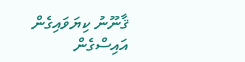ޤާނޫނު ކިޔަވައިގެން އައިސްގެން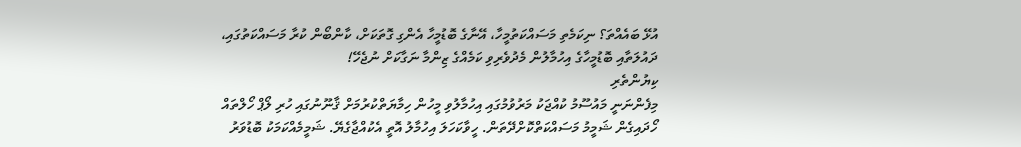އުޅޭ ބައެއްތަ؟ ނިކަމެތި މަސައްކަތުމީހާ، އޭނާގެ ބޮޑުމީހާ އެންގި ގޮތަކަށް، ކާންބޯން ކުރާ މަސައްކަތުގައި، ދައުލަތާއި ބޮޑުމީހާގެ އިހުމާލުން މެދުވެރިވި ކަމެއްގެ ޒިންމާ ނަގާކަށް ނުޖެހޭ!
ކިޔުންތެރި
މިފެންނަނީ މައުސޫމު ކުއްޖަކު މަރުވުމުގައި އިހުމާލުވި މީހުން ހިމާޔަތްކުރުމަށް ޤާނޫނުގައި ހުރި ލޯޕް ހޯލްތައް ހޯދައިގެން ޝަމީމު މަސައްކަތްކޮށްދޭތަން. ހީވާކަހަލަ އިހުމާލު އޮތީ އެކުއްޖާގެޔޭ. ޝަމީމެއްކަމަކު ބޮޑުވަރު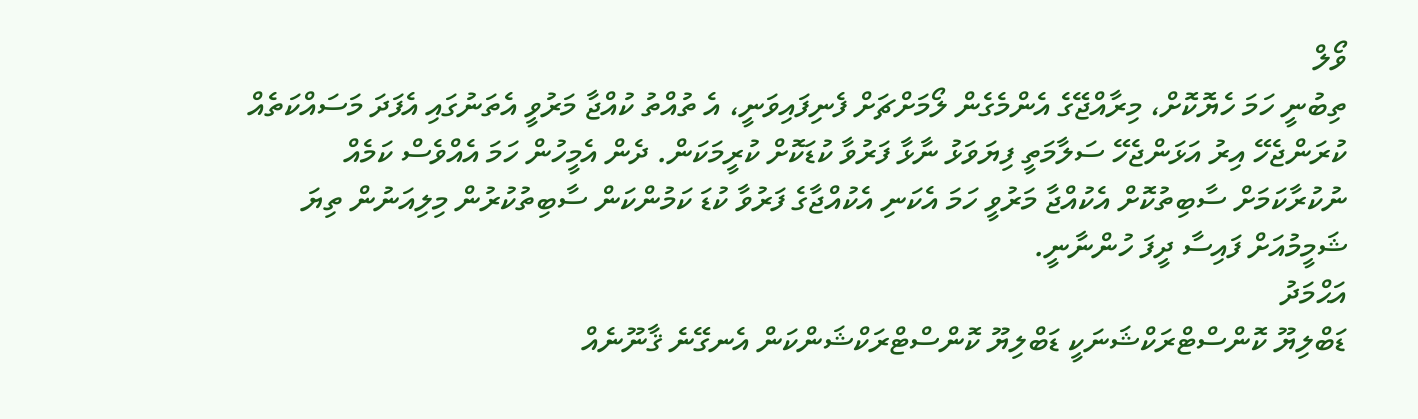ވޯލް
ތިބުނީ ހަމަ ހެޔޮކޮށް، މިރާއްޖޭގެ އެންމެގެން ލޯމަށްޗަށް ފެނިފައިވަނީ، އެ ތުއްތު ކުއްޖާ މަރުވީ އެތަނުގައި އެފަދަ މަސައްކަތެއް ކުރަންޖެހޭ އިރު އަޅަންޖެހޭ ސަލާމަތީ ފިޔަވަޅު ނާޅާ ފަރުވާ ކުޑަކޮށް ކުރީމަކަން. ދެން އެމީހުން ހަމަ އެއްވެސް ކަމެއް ނުކުރާކަމަށް ސާބިތުކޮށް އެކުއްޖާ މަރުވީ ހަމަ އެކަނި އެކުއްޖާގެ ފަރުވާ ކުޑަ ކަމުންކަން ސާބިތުކުރުން މިލިއަނުން ތިޔަ ޝަމީމުއަށް ފައިސާ ދީފަ ހުންނާނީ.
އަޙްމަދު
ޑަބްލިޔޫ ކޮންސްޓްރަކްޝަނަކީ ޑަބްލިޔޫ ކޮންސްޓްރަކްޝަންކަން އެނގޭނެ ޤާނޫނެއް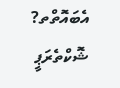އެބައޮތްތ?
ޝޮކްތެރަޕީ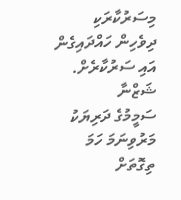މިސަރުކާރަކި ދިވެހިން ހައްދައިގެން އައި ސަރުކާރެށް.
ޝަޒްނާ
ސަމީމުގެ ދަރިޔަކު މަރުވިނަމަ ހަމަ ތިގޮތަށް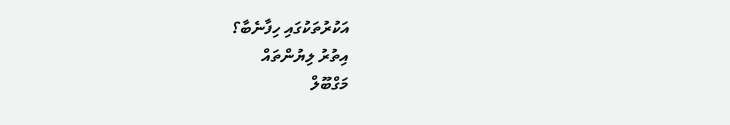އަކުރުތަކުގައި ހިފާނެބާ؟
އިތުރު ލިޔުންތައް
މަގްބޫލް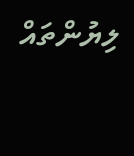ލިޔުންތައް